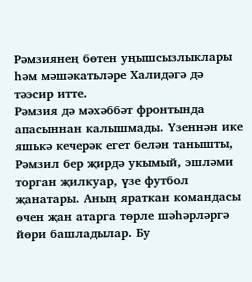Рәмзиянең бөтен уңышсызлыклары һәм мәшәкатьләре Халидәгә дә тәэсир итте.
Рәмзия дә мәхәббәт фронтында апасыннан калышмады. Үзеннән ике яшькә кечерәк егет белән танышты, Рәмзил бер җирдә укымый, эшләми торган җилкуар, үзе футбол җанатары. Аның яраткан командасы өчен җан атарга төрле шәһәрләргә йөри башладылар. Бу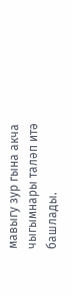мавыгу зур гына акча чыгымнары таләп итә башлады.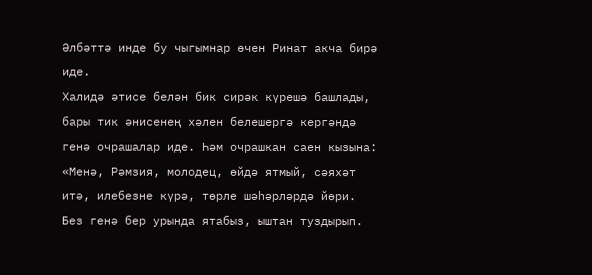Әлбәттә инде бу чыгымнар өчен Ринат акча бирә иде.
Халидә әтисе белән бик сирәк күрешә башлады, бары тик әнисенең хәлен белешергә кергәндә генә очрашалар иде. Һәм очрашкан саен кызына: «Менә, Рәмзия, молодец, өйдә ятмый, сәяхәт итә, илебезне күрә, төрле шәһәрләрдә йөри. Без генә бер урында ятабыз, ыштан туздырып.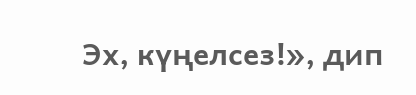Эх, күңелсез!», дип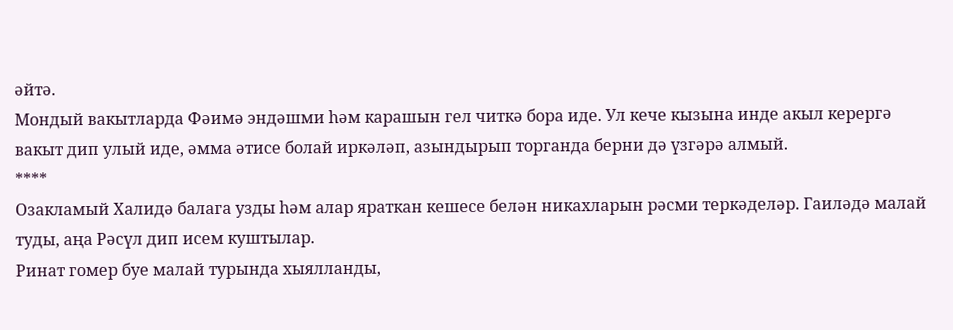әйтә.
Мондый вакытларда Фәимә эндәшми һәм карашын гел читкә бора иде. Ул кече кызына инде акыл керергә вакыт дип улый иде, әмма әтисе болай иркәләп, азындырып торганда берни дә үзгәрә алмый.
****
Озакламый Халидә балага узды һәм алар яраткан кешесе белән никахларын рәсми теркәделәр. Гаиләдә малай туды, аңа Рәсүл дип исем куштылар.
Ринат гомер буе малай турында хыялланды,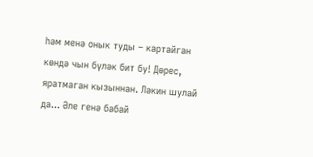һәм менә онык туды – картайган көндә чын бүләк бит бу! Дөрес, яратмаган кызыннан. Ләкин шулай да... Әле генә бабай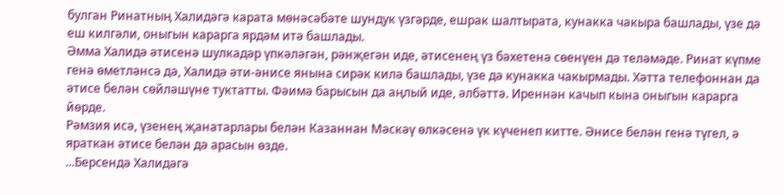булган Ринатның Халидәгә карата мөнәсәбәте шундук үзгәрде, ешрак шалтырата, кунакка чакыра башлады, үзе дә еш килгәли, оныгын карарга ярдәм итә башлады.
Әмма Халидә әтисенә шулкадәр үпкәләгән, рәнҗегән иде, әтисенең үз бәхетенә сөенүен дә теләмәде. Ринат күпме генә өметләнсә дә, Халидә әти-әнисе янына сирәк килә башлады, үзе дә кунакка чакырмады. Хәтта телефоннан да әтисе белән сөйләшүне туктатты. Фәимә барысын да аңлый иде, әлбәттә. Иреннән качып кына оныгын карарга йөрде.
Рәмзия исә, үзенең җанатарлары белән Казаннан Мәскәү өлкәсенә үк күченеп китте. Әнисе белән генә түгел, ә яраткан әтисе белән дә арасын өзде.
...Берсендә Халидәгә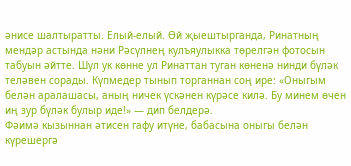әнисе шалтыратты. Елый-елый. Өй җыештырганда, Ринатның мендәр астында нәни Рәсүлнең кулъяулыкка төрелгән фотосын табуын әйтте. Шул ук көнне ул Ринаттан туган көненә нинди бүләк теләвен сорады. Күпмедер тынып торганнан соң ире: «Оныгым белән аралашасы, аның ничек үскәнен күрәсе килә. Бу минем өчен иң зур бүләк булыр иде!» — дип белдерә.
Фәимә кызыннан әтисен гафу итүне, бабасына оныгы белән күрешергә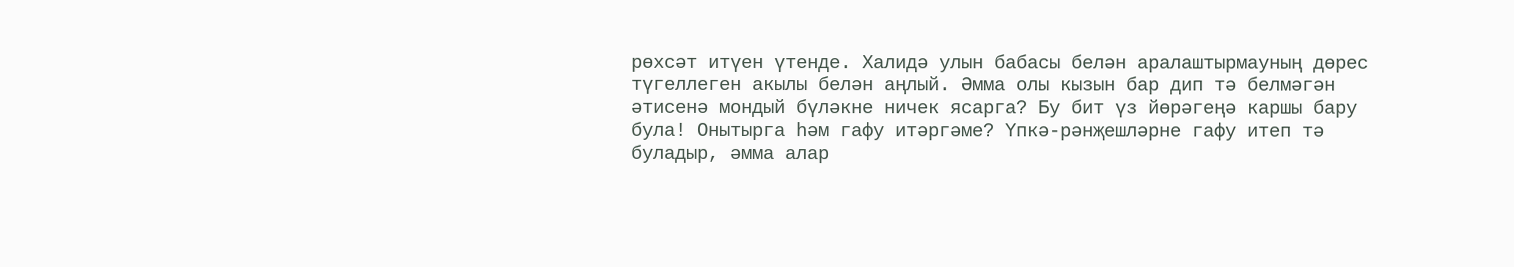рөхсәт итүен үтенде. Халидә улын бабасы белән аралаштырмауның дөрес түгеллеген акылы белән аңлый. Әмма олы кызын бар дип тә белмәгән әтисенә мондый бүләкне ничек ясарга? Бу бит үз йөрәгеңә каршы бару була! Онытырга һәм гафу итәргәме? Үпкә-рәнҗешләрне гафу итеп тә буладыр, әмма алар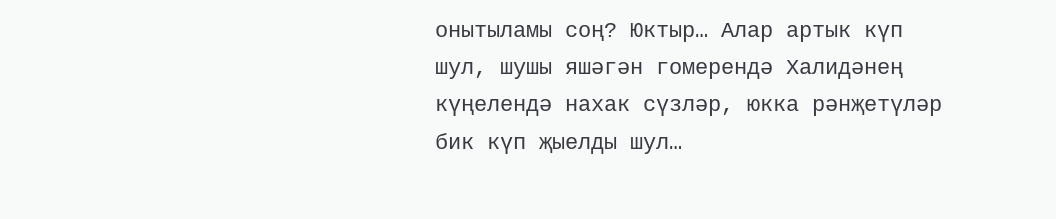онытыламы соң? Юктыр… Алар артык күп шул, шушы яшәгән гомерендә Халидәнең күңелендә нахак сүзләр, юкка рәнҗетүләр бик күп җыелды шул…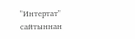"Интертат" сайтыннан